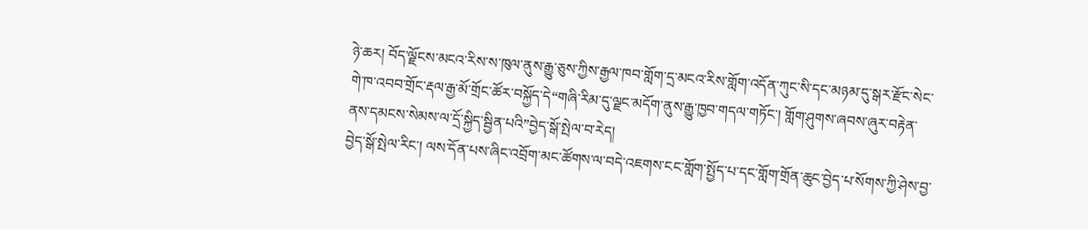ཉེ་ཆར། བོད་ལྗོངས་མངའ་རིས་ས་ཁུལ་ནུས་རྒྱུ་ཅུས་ཀྱིས་རྒྱལ་ཁབ་གློག་དྲ་མངའ་རིས་གློག་འདོན་ཀུང་སི་དང་མཉམ་དུ་སྒར་རྫོང་སེང་གེ་ཁ་འབབ་གྲོང་རྡལ་རྒྱ་མོ་གྲོང་ཚོར་བསྐྱོད་དེ“གཞི་རིམ་དུ་ལྗང་མདོག་ནུས་རྒྱུ་ཁྱབ་གདལ་གཏོང་། གློག་ཤུགས་ཞབས་ཞུར་བརྟེན་ནས་དམངས་སེམས་ལ་དྲོ་སྐྱིད་སྦྱིན་པའི”བྱེད་སྒོ་སྤེལ་བ་རེད།
བྱེད་སྒོ་སྤེལ་རིང་། ལས་དོན་པས་ཞིང་འབྲོག་མང་ཚོགས་ལ་བདེ་འཇགས་ངང་གློག་སྤྱོད་པ་དང་གློག་གྲོན་ཆུང་བྱེད་པ་སོགས་ཀྱི་ཤེས་བྱ་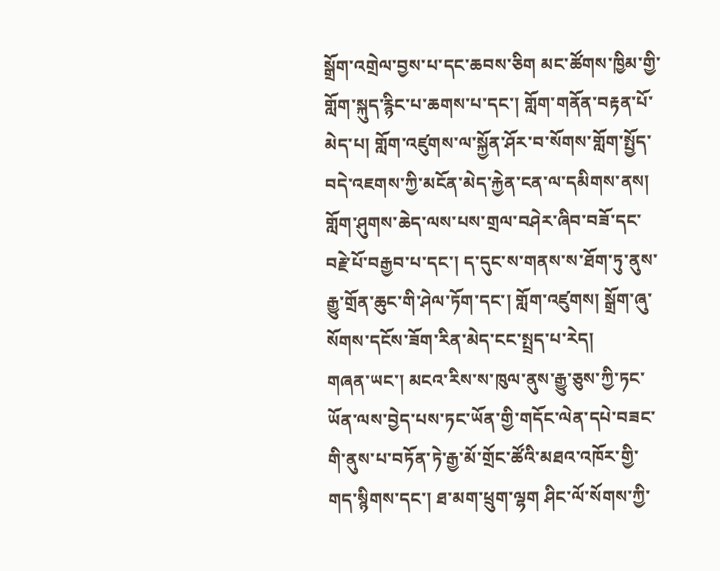སྒྲོག་འགྲེལ་བྱས་པ་དང་ཆབས་ཅིག མང་ཚོགས་ཁྱིམ་གྱི་གློག་སྐུད་རྙིང་པ་ཆགས་པ་དང་། གློག་གནོན་བརྟན་པོ་མེད་པ། གློག་འཛུགས་ལ་སྐྱོན་ཤོར་བ་སོགས་གློག་སྤྱོད་བདེ་འཇགས་ཀྱི་མངོན་མེད་རྐྱེན་ངན་ལ་དམིགས་ནས། གློག་ཤུགས་ཆེད་ལས་པས་གྲལ་བཤེར་ཞིབ་བཟོ་དང་བརྗེ་པོ་བརྒྱབ་པ་དང་། ད་དུང་ས་གནས་ས་ཐོག་ཏུ་ནུས་རྒྱུ་གྲོན་ཆུང་གི་ཤེལ་ཏོག་དང་། གློག་འཛུགས། སྒྲོག་ཞུ་སོགས་དངོས་ཟོག་རིན་མེད་ངང་སྤྲད་པ་རེད།
གཞན་ཡང་། མངའ་རིས་ས་ཁུལ་ནུས་རྒྱུ་ཅུས་ཀྱི་ཏང་ཡོན་ལས་བྱེད་པས་ཏང་ཡོན་གྱི་གདོང་ལེན་དཔེ་བཟང་གི་ནུས་པ་བཏོན་ཏེ་རྒྱ་མོ་གྲོང་ཚོའི་མཐའ་འཁོར་གྱི་གད་སྙིགས་དང་། ཐ་མག་ཕྲུག་ལྷག ཤིང་ལོ་སོགས་ཀྱི་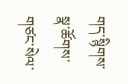གད་སྙིགས་སྣ་ཚོགས་གཙང་སེལ་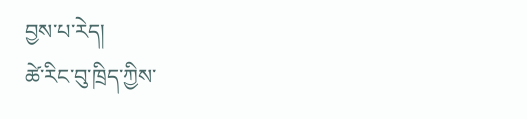བྱས་པ་རེད།
ཚེ་རིང་བུ་ཁྲིད་ཀྱིས་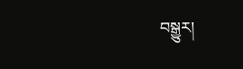བསྒྱུར།